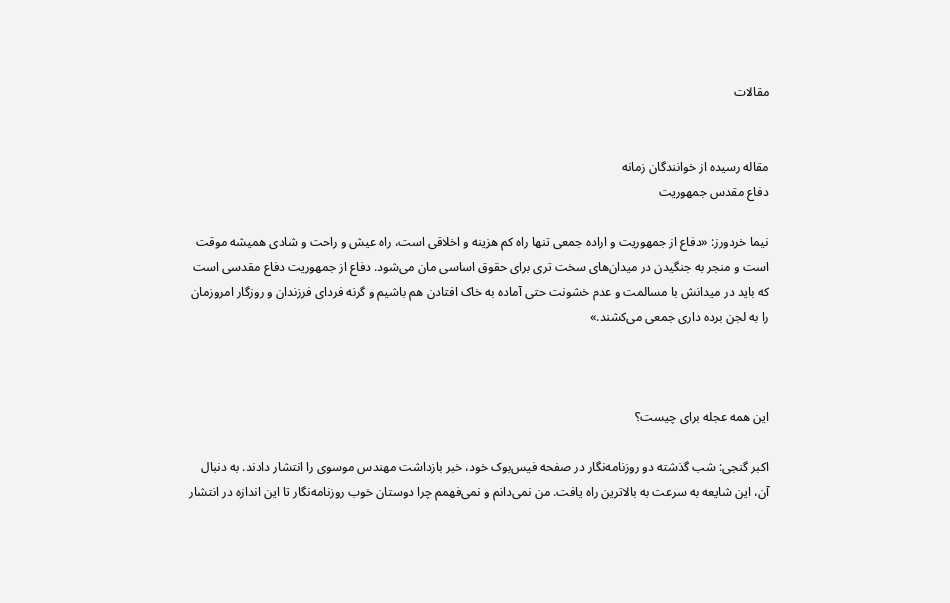مقالات


مقاله رسیده از خوانندگان زمانه
دفاع مقدس جمهوریت

نیما خردورز: «دفاع از جمهوریت و اراده جمعی تنها راه کم هزینه و اخلاقی است، راه عیش و راحت و شادی همیشه موقت است و منجر به جنگیدن در میدان‌های سخت تری برای حقوق اساسی مان می‌شود. دفاع از جمهوریت دفاع مقدسی است که باید در میدانش با مسالمت و عدم خشونت حتی آماده به خاک افتادن هم باشیم و گرنه فردای فرزندان و روزگار امروزمان را به لجن برده داری جمعی می‌کشند.»



این همه عجله برای چیست؟

اکبر گنجی: شب گذشته دو روزنامه‌‌نگار در صفحه فیس‌بوک خود، خبر بازداشت مهندس موسوی را انتشار دادند. به دنبال آن، این شایعه به سرعت به بالاترین راه یافت. من نمی‌دانم و نمی‌فهمم چرا دوستان خوب روزنامه‌نگار تا این اندازه در انتشار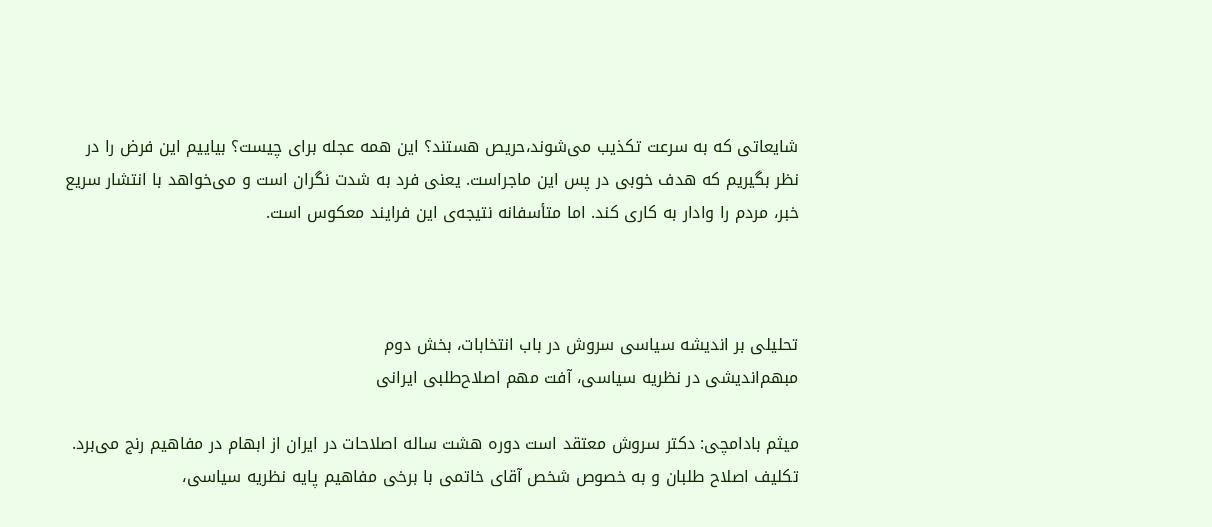شایعاتی که به سرعت تکذیب می‌شوند،حریص هستند؟ این همه عجله برای چیست؟ بیاییم این فرض را در نظر بگیریم که هدف خوبی در پس این ماجراست. یعنی فرد به شدت نگران است و می‌خواهد با انتشار سریع خبر، مردم را وادار به کاری کند. اما متأسفانه نتیجه‌ی این فرایند معکوس است.



تحلیلی بر اندیشه سیاسی سروش در باب انتخابات، بخش دوم
مبهم‌اندیشی در نظریه سیاسی، آفت مهم اصلاح‌طلبی ایرانی

میثم بادامچی: دکتر سروش معتقد است دوره هشت ساله اصلاحات در ایران از ابهام در مفاهیم رنج می‌برد. تکلیف اصلاح طلبان و به خصوص شخص آقای خاتمی با برخی مفاهیم پایه نظریه سیاسی،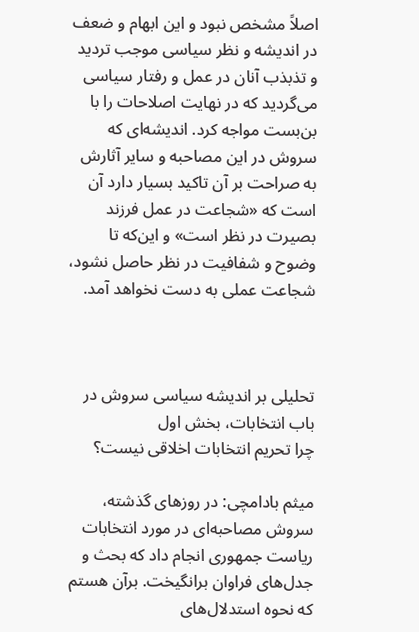اصلاً مشخص نبود و این ابهام و ضعف در اندیشه و نظر سیاسی موجب تردید و تذبذب آنان در عمل و رفتار سیاسی می‌گردید که در نهایت اصلاحات را با بن‌بست مواجه کرد. اندیشه‌ای که سروش در این مصاحبه و سایر آثارش به صراحت بر آن تاکید بسیار دارد آن است که «شجاعت در عمل فرزند بصیرت در نظر است» و این‌که تا وضوح و شفافیت در نظر حاصل نشود، شجاعت عملی به دست نخواهد آمد.



تحلیلی بر اندیشه سیاسی سروش در باب انتخابات، بخش اول
چرا تحریم انتخابات اخلاقی نیست؟

میثم بادامچی: در روزهای گذشته، سروش مصاحبه‌ای در مورد انتخابات ریاست جمهوری انجام داد که بحث و جدل‌های فراوان برانگیخت. برآن هستم که نحوه استدلال‌های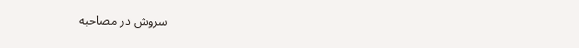سروش در مصاحبه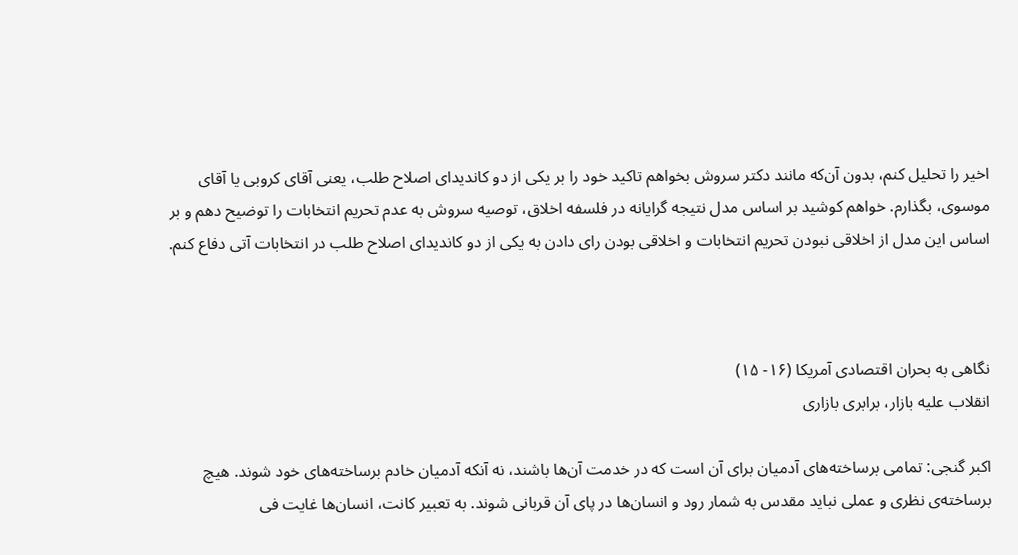اخیر را تحلیل کنم، بدون آن‌که مانند دکتر سروش بخواهم تاکید خود را بر یکی از دو کاندیدای اصلاح طلب، یعنی آقای کروبی یا آقای موسوی، بگذارم. خواهم کوشید بر اساس مدل نتیجه گرایانه در فلسفه اخلاق، توصیه سروش به عدم تحریم انتخابات را توضیح دهم و بر اساس این مدل از اخلاقی نبودن تحریم انتخابات و اخلاقی بودن رای دادن به یکی از دو کاندیدای اصلاح طلب در انتخابات آتی دفاع کنم.



نگاهی به بحران اقتصادی آمریکا (۱۶- ۱۵)
انقلاب علیه بازار، برابری بازاری

اکبر گنجی: تمامی برساخته‌های آدمیان برای آن است که در خدمت آن‌ها باشند، نه آنکه آدمیان خادم برساخته‌های خود شوند. هیچ برساخته‌ی نظری و عملی‌ نباید مقدس به شمار رود و انسان‌ها در پای آن قربانی شوند. به تعبیر کانت، انسان‌ها غایت فی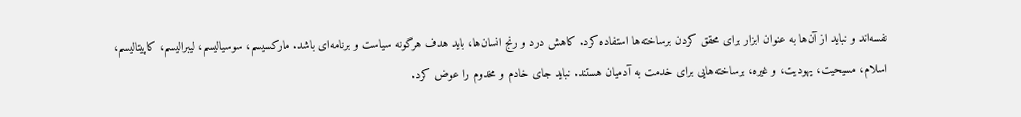نفسه‌اند و نباید از آن‌ها به عنوان ابزار برای محقق کردن برساخته‌ها استفاده کرد. کاهش درد و رنج انسان‌ها، باید هدف هرگونه سیاست و برنامه‌ای باشد. مارکسیسم، سوسیالیسم، لیبرالیسم، کاپیتالیسم، اسلام، مسیحیت، یهودیت، و غیره، برساخته‌هایی برای خدمت به آدمیان هستند. نباید جای خادم و مخدوم را عوض کرد.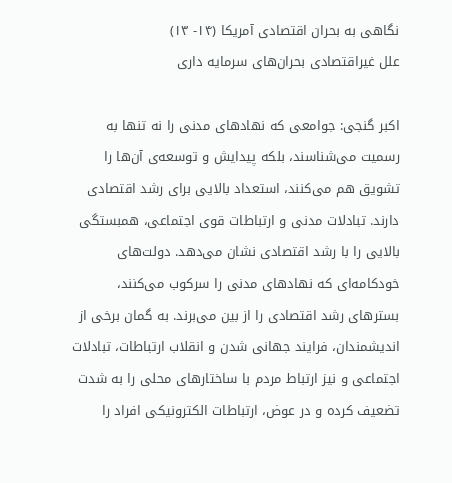نگاهی به بحران اقتصادی آمریکا (۱۴- ۱۳)
علل غیراقتصادی بحران‌های سرمایه داری

اکبر گنجی: جوامعی که نهادهای مدنی را نه تنها به رسمیت می‌شناسند، بلکه پیدایش و توسعه‌ی آن‌ها را تشویق هم می‌کنند، استعداد بالایی برای رشد اقتصادی دارند. تبادلات مدنی و ارتباطات قوی اجتماعی، همبستگی بالایی را با رشد اقتصادی نشان می‌دهد. دولت‌های خودکامه‌ای که نهادهای مدنی را سرکوب می‌کنند، بسترهای رشد اقتصادی را از بین می‌برند. به گمان برخی از اندیشمندان، فرایند جهانی شدن و انقلاب ارتباطات، تبادلات اجتماعی و نیز ارتباط مردم با ساختارهای محلی را به شدت تضعیف کرده و در عوض، ارتباطات الکترونیکی افراد را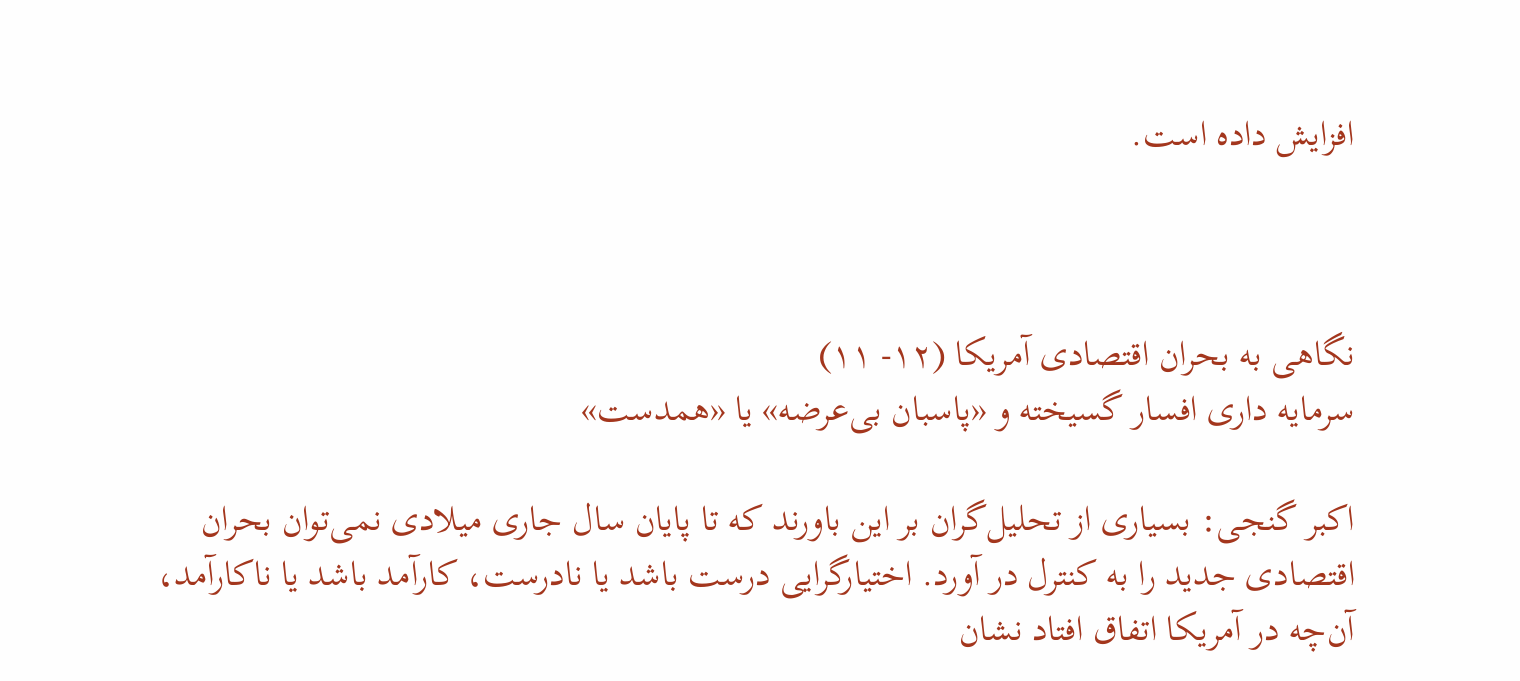افزایش داده است.



نگاهی به بحران اقتصادی آمریکا (۱۲- ۱۱)
سرمایه داری افسار گسیخته و «پاسبان بی‌عرضه» یا «همدست»

اکبر گنجی: بسیاری از تحلیل‌گران بر این باورند که تا پایان سال جاری میلادی نمی‌توان بحران اقتصادی جدید را به کنترل در آورد. اختیارگرایی درست باشد یا نادرست، کارآمد باشد یا ناکارآمد، آن‌چه در آمریکا اتفاق افتاد نشان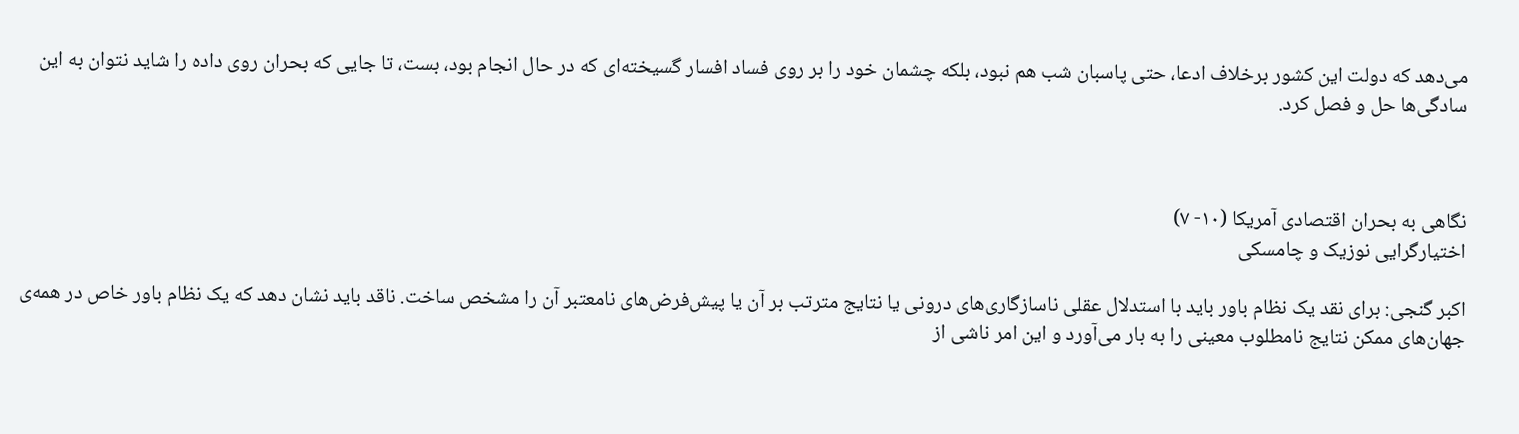می‌دهد که دولت این کشور برخلاف ادعا، حتی پاسبان شب هم نبود، بلکه چشمان خود را بر روی فساد افسار گسیخته‌ای که در حال انجام بود، بست، تا جایی که بحران روی داده را شاید نتوان به این سادگی‌ها حل و فصل کرد.



نگاهی به بحران اقتصادی آمریکا (۱۰- ۷)
اختیارگرایی نوزیک و چامسکی

اکبر گنجی: برای نقد یک نظام باور باید با استدلال عقلی ناسازگاری‌های درونی یا نتایج مترتب بر آن یا پیش‌فرض‌های نامعتبر آن را مشخص ساخت. ناقد باید نشان دهد که یک نظام باور خاص در همه‌ی جهان‌های ممکن نتایج نامطلوب معینی را به بار می‌آورد و این امر ناشی از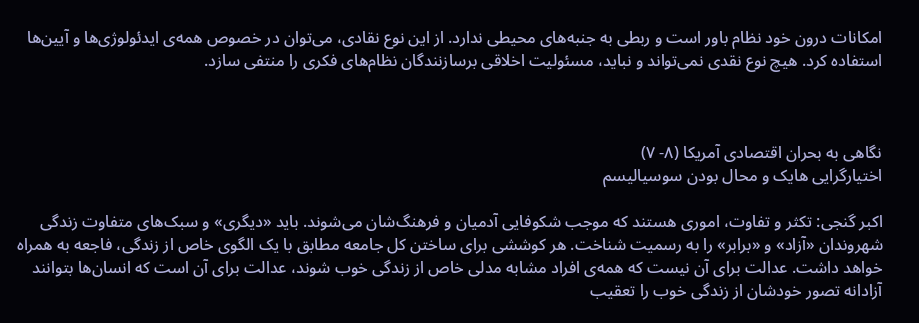امکانات درون خود نظام باور است و ربطی به جنبه‌های محیطی ندارد. از این نوع نقادی، می‌توان در خصوص همه‌ی ایدئولوژی‌ها و آیین‌ها استفاده کرد. هیچ نوع نقدی نمی‌تواند و نباید، مسئولیت اخلاقی برسازنندگان نظام‌های فکری را منتفی سازد.



نگاهی به بحران اقتصادی آمریکا (۸- ۷)
اختیارگرایی هایک و محال بودن سوسیالیسم

اکبر گنجی: تکثر و تفاوت، اموری هستند که موجب شکوفایی آدمیان و فرهنگ‌شان می‌شوند. باید «دیگری» و سبک‌های متفاوت زندگی شهروندان «آزاد» و «برابر» را به رسمیت شناخت. هر کوششی برای ساختن کل جامعه مطابق با یک الگوی خاص از زندگی، فاجعه به همراه خواهد داشت. عدالت برای آن نیست که همه‌ی افراد مشابه مدلی خاص از زندگی خوب شوند، عدالت برای آن است که انسان‌ها بتوانند آزادانه تصور خودشان از زندگی خوب را تعقیب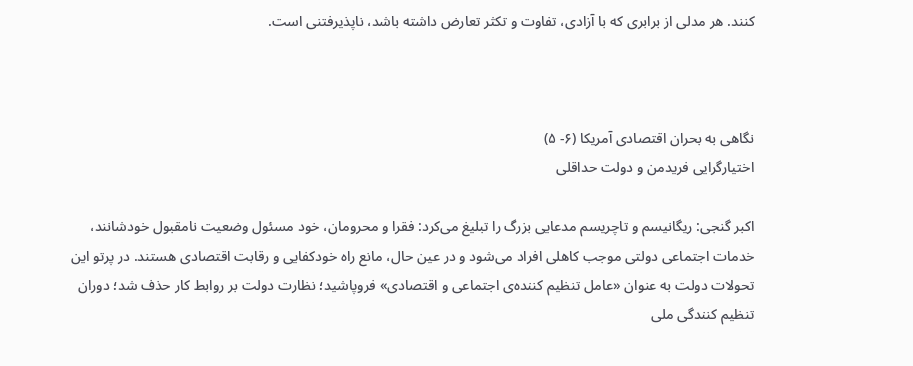کنند. هر مدلی از برابری که با آزادی، تفاوت و تکثر تعارض داشته باشد، ناپذیرفتنی است.



نگاهی به بحران اقتصادی آمریکا (۶- ۵)
اختیارگرایی فریدمن و دولت حداقلی

اکبر گنجی: ریگانیسم و تاچریسم مدعایی بزرگ را تبلیغ می‌کرد: فقرا و محرومان، خود مسئول وضعیت نامقبول خودشانند، خدمات اجتماعی دولتی موجب کاهلی افراد می‌شود و در عین حال، مانع راه خودکفایی و رقابت اقتصادی هستند. در پرتو این تحولات دولت به عنوان «عامل تنظیم کننده‌ی اجتماعی و اقتصادی» فروپاشید؛ نظارت دولت بر روابط کار حذف شد؛ دوران تنظیم کنندگی ملی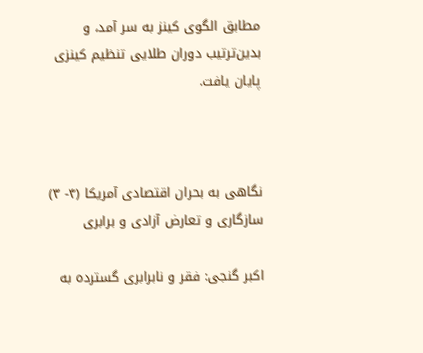مطابق الگوی کینز به سر آمد، و بدین‌ترتیب دوران طلایی تنظیم کینزی پایان یافت.



نگاهی به بحران اقتصادی آمریکا (۴- ۳)
سازگاری و تعارض آزادی و برابری

اکبر گنجی: فقر و نابرابری گسترده به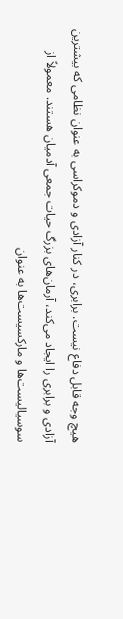هیچ وجه قابل دفاع نیست. برابری، در کنار آزادی و دموکراسی به عنوان نظامی که بیشترین آزادی و برابری را ایجاد می‌کند، آرمان‌های بزرگ حیات جمعی آدمیان هستند. معمولاً از سوسیالیست‌ها و مارکسیست‌ها به عنوان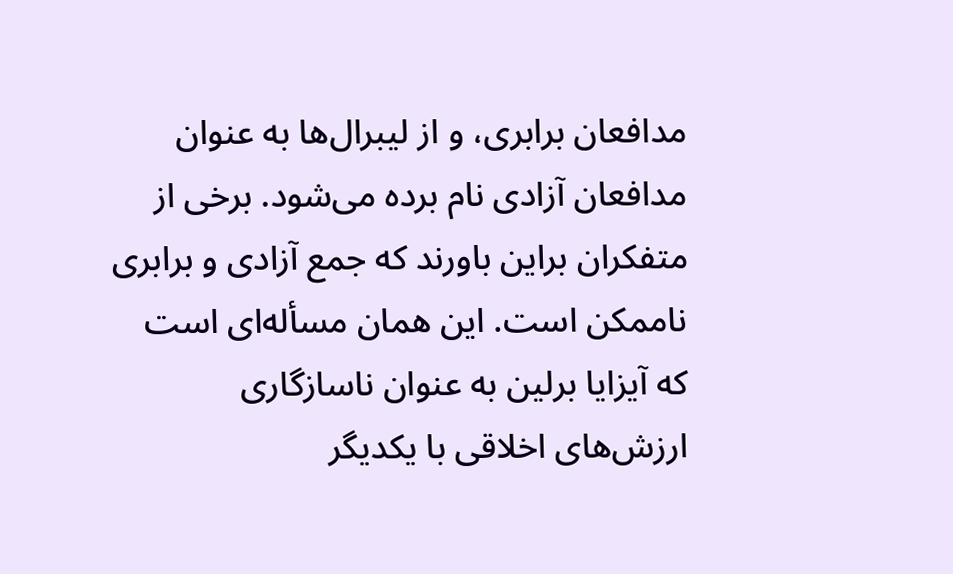مدافعان برابری، و از لیبرال‌ها به عنوان مدافعان آزادی نام برده می‌شود. برخی از متفکران براین باورند که جمع آزادی و برابری ناممکن است. این همان مسأله‌ای است که آیزایا برلین به عنوان ناسازگاری ارزش‌های اخلاقی با یکدیگر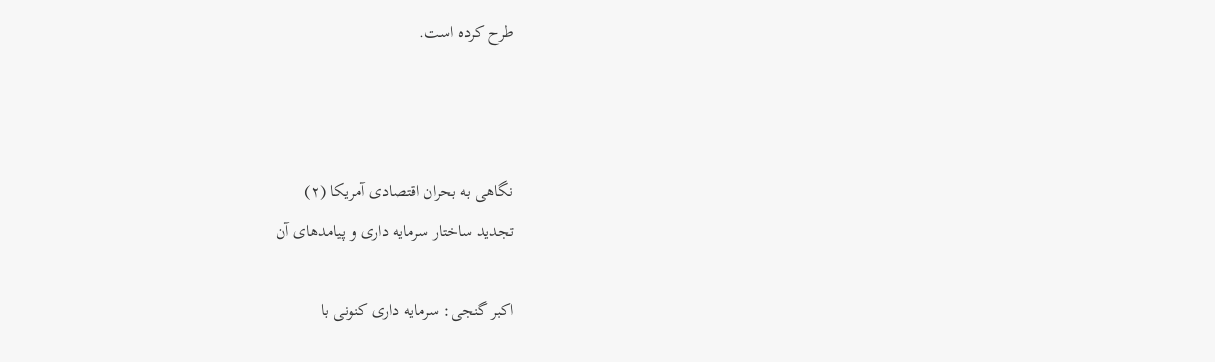طرح کرده است.



نگاهی به بحران اقتصادی آمریکا (۲)
تجدید ساختار سرمایه داری و پیامدهای آن

اکبر گنجی: سرمایه داری کنونی با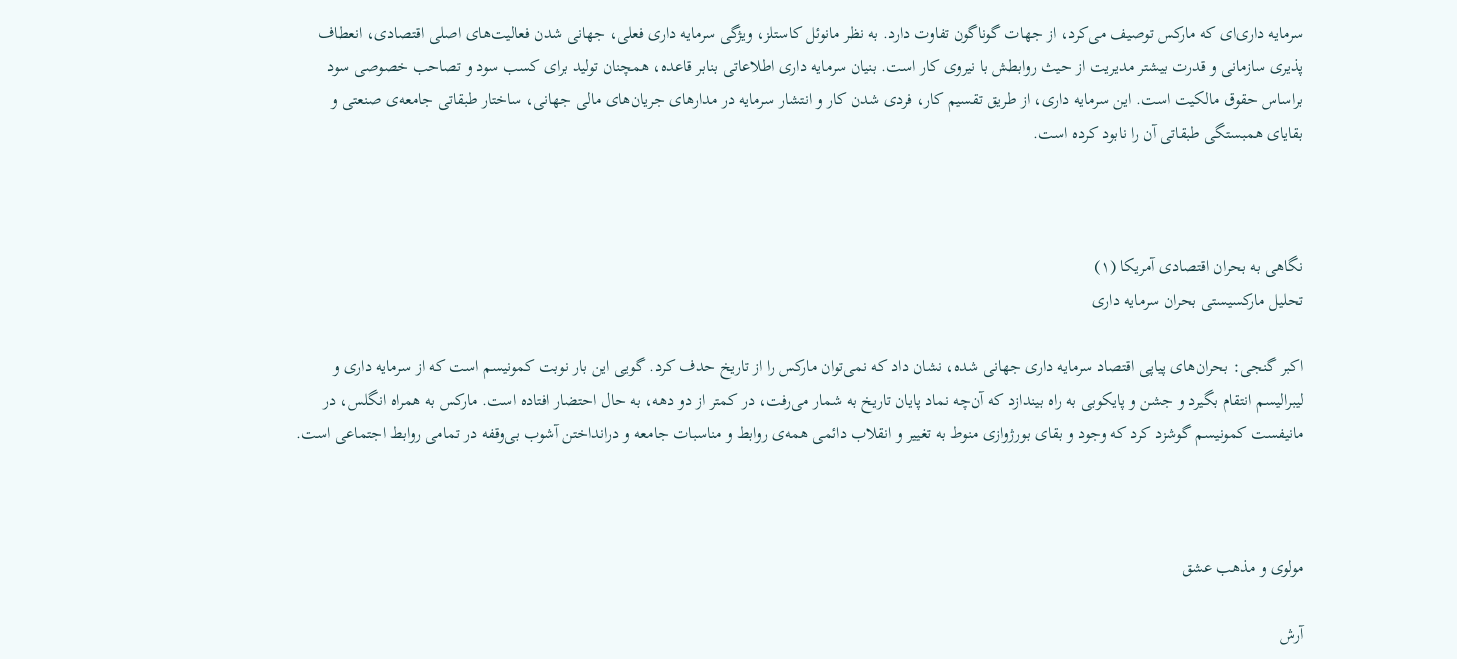سرمایه داری‌ای که مارکس توصیف می‌کرد، از جهات گوناگون تفاوت دارد. به نظر مانوئل کاستلز، ویژگی سرمایه داری فعلی، جهانی شدن فعالیت‌های اصلی اقتصادی، انعطاف پذیری سازمانی و قدرت بیشتر مدیریت از حیث روابطش با نیروی کار است. بنیان سرمایه داری اطلاعاتی بنابر قاعده، همچنان تولید برای کسب سود و تصاحب خصوصی سود براساس حقوق مالکیت است. این سرمایه داری، از طریق تقسیم کار، فردی شدن کار و انتشار سرمایه در مدارهای جریان‌های مالی جهانی، ساختار طبقاتی جامعه‌ی صنعتی و بقایای همبستگی طبقاتی آن را نابود کرده است.



نگاهی به بحران اقتصادی آمریکا (۱)
تحلیل مارکسیستی بحران سرمایه داری

اکبر گنجی: بحران‌های پیاپی اقتصاد سرمایه داری جهانی شده، نشان داد که نمی‌توان مارکس را از تاریخ حدف کرد. گویی این بار نوبت کمونیسم است که از سرمایه داری و لیبرالیسم انتقام بگیرد و جشن و پایکوبی به راه بیندازد که آن‌چه نماد پایان تاریخ به شمار می‌رفت، در کمتر از دو دهه، به حال احتضار افتاده است. مارکس به همراه انگلس، در مانیفست کمونیسم گوشزد کرد که وجود و بقای بورژوازی منوط به تغییر و انقلاب دائمی همه‌ی روابط و مناسبات جامعه و درانداختن آشوب بی‌وقفه در تمامی روابط اجتماعی است.



مولوی و مذهب عشق

آرش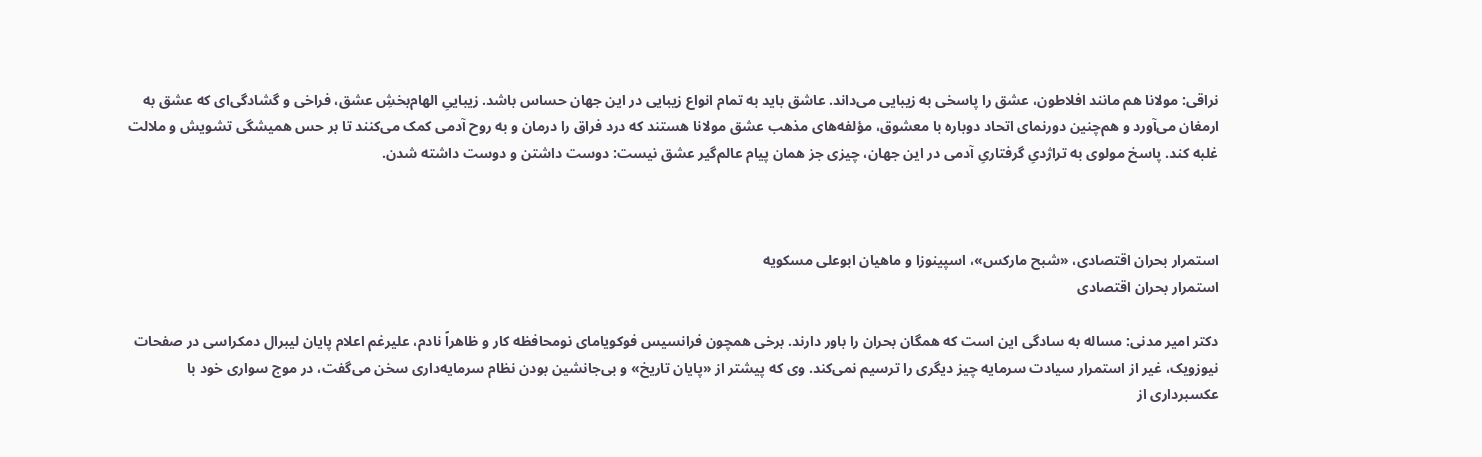نراقی: مولانا هم مانند افلاطون، عشق را پاسخی به زیبایی می‌داند. عاشق باید به تمام انواع زیبایی در این جهان حساس باشد. زیباییِ الهام‌بخشِ عشق، فراخی و گشادگی‌ای که عشق به ارمغان می‌آورد و هم‌چنین دورنمای اتحاد دوباره با معشوق، مؤلفه‌های مذهب عشق مولانا هستند که درد فراق را درمان و به روح آدمی کمک می‌کنند تا بر حس همیشگی تشویش و ملالت غلبه کند. پاسخ مولوی به تراژدیِ گرفتاریِ آدمی در این جهان، چیزی جز همان پیام عالم‌گیر عشق نیست: دوست داشتن و دوست داشته شدن.



استمرار بحران اقتصادی، «شبح مارکس»، اسپینوزا و ماهیان ابوعلی مسکویه
استمرار بحران اقتصادی

دکتر امیر مدنی: مساله به سادگی این است که همگان بحران را باور دارند. برخی همچون فرانسیس فوکویامای نومحافظه کار و ظاهراً نادم، علیرغم اعلام پایان لیبرال دمکراسی در صفحات نیوزویک، غیر از استمرار سیادت سرمایه چیز دیگری را ترسیم نمی‌کند. وی که پیشتر از «پایان تاریخ» و بی‌جانشین بودن نظام سرمایه‌داری سخن می‌گفت، در موج سواری خود با عکسبرداری از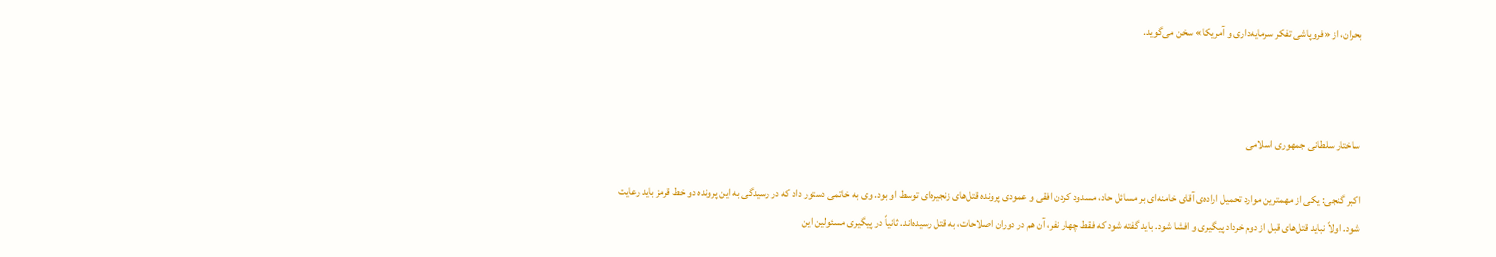بحران، از «فروپاشی تفکر سرمایه‌داری و آمریکا» سخن می‌گوید.



ساختار سلطانی جمهوری اسلامی

اکبر گنجی: یکی از مهمترین موارد تحمیل اراده‌ی آقای خامنه‌ای بر مسائل حاد، مسدود کردن افقی و عمودی پرونده قتل‌های زنجیره‌ای توسط او بود. وی به خاتمی دستور داد که در رسیدگی به این پرونده دو خط قرمز باید رعایت شود. اولاً نباید قتل‌های قبل از دوم خرداد پیگیری و افشا شود. باید گفته شود که فقط چهار نفر، آن هم در دوران اصلاحات، به قتل رسیده‌اند. ثانیاً در پیگیری مسئولین این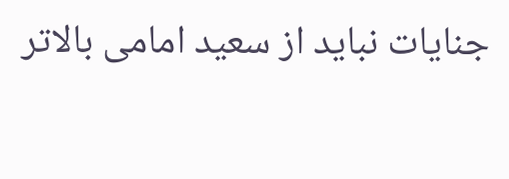جنایات نباید از سعید امامی بالاتر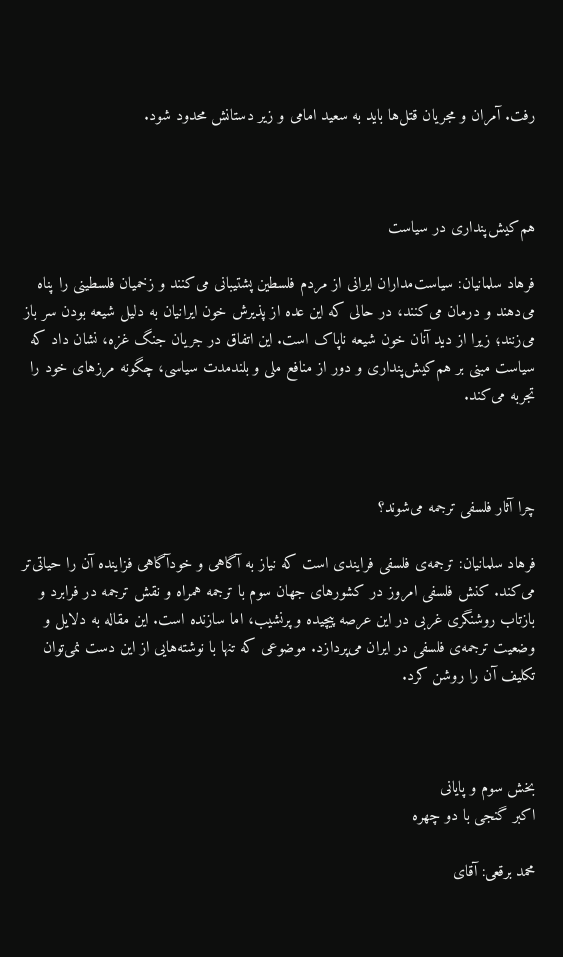رفت. آمران و مجریان قتل‌ها باید به سعید امامی و زیر دستانش محدود شود.



هم‌کیش‌پنداری در سیاست

فرهاد سلمانیان: سیاست‌مداران ایرانی از مردم فلسطین پشتیبانی می‌کنند و زخمیان فلسطینی را پناه می‌دهند و درمان می‌کنند، در حالی که این عده از پذيرش خون ايرانيان به دلیل شیعه بودن سر باز می‌زنند؛ زیرا از دید آنان خون شیعه ناپاک است. این اتفاق در جریان جنگ غزه، نشان داد که سیاست مبنی بر هم‌کیش‌پنداری و دور از منافع ملی و بلندمدت سیاسی، چگونه مرزهای خود را تجربه می‌کند.



چرا آثار فلسفی ترجمه می‌شوند؟

فرهاد سلمانیان: ترجمه‌ی فلسفی فرایندی است که نیاز به آگاهی و خودآگاهی فزاینده آن را حیاتی‌تر می‌کند. کنش فلسفی امروز در کشورهای جهان سوم با ترجمه همراه و نقش ترجمه در فرابرد و بازتاب روشنگری غربی در این عرصه پیچیده و پرنشیب، اما سازنده است. این مقاله به دلایل و وضعیت ترجمه‌ی فلسفی در ایران می‌پردازد. موضوعی که تنها با نوشته‌هایی از این دست نمی‌توان تکلیف آن را روشن کرد.



بخش سوم و پایانی
اکبر گنجی با دو چهره

محمد برقعی: آقای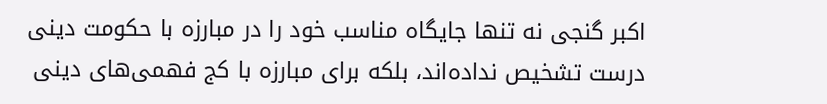اکبر گنجی نه تنها جایگاه مناسب خود را در مبارزه با حکومت دینی درست تشخیص نداده‌اند، بلکه برای مبارزه با کج فهمی‌های دینی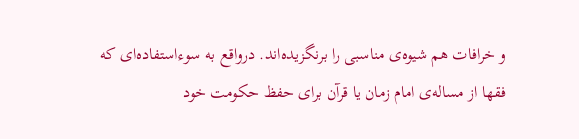و خرافات هم شیوه‌ی مناسبی را برنگزیده‌اند. درواقع به سوءاستفاده‌ای که فقها از مساله‌ی امام زمان یا قرآن برای حفظ حکومت خود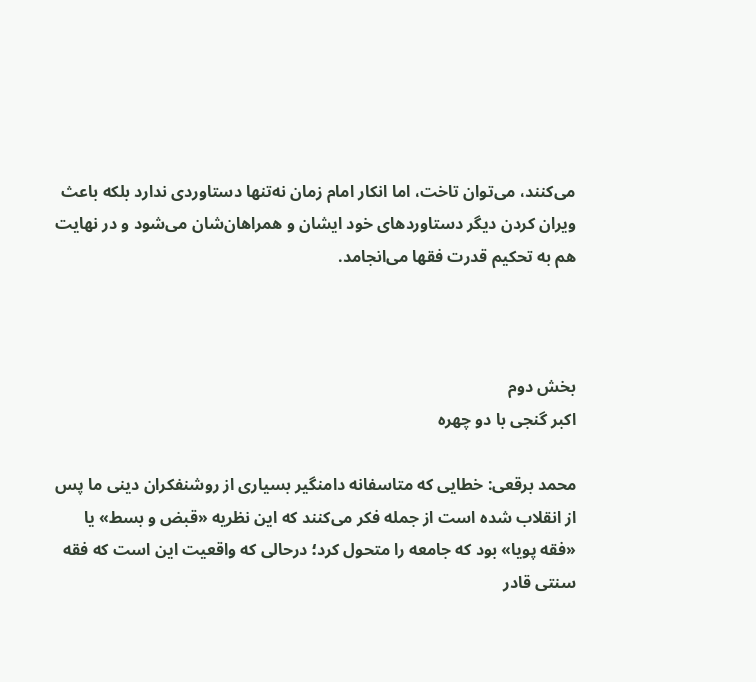می‌کنند، می‌توان تاخت، اما انکار امام زمان نه‌تنها دستاوردی ندارد بلکه باعث ویران کردن دیگر دستاوردهای خود ایشان و همراهان‌شان می‌شود و در نهایت هم به تحکیم قدرت فقها می‌انجامد.



بخش دوم
اکبر گنجی با دو چهره

محمد برقعی: خطایی که متاسفانه دامنگیر بسیاری از روشنفکران دینی ما پس از انقلاب شده است از جمله فکر می‌کنند که این نظریه «قبض و بسط» یا «فقه پویا» بود که جامعه را متحول کرد؛ درحالی که واقعیت این است که فقه سنتی قادر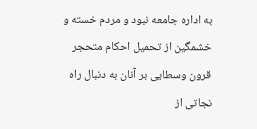به اداره جامعه نبود و مردم خسته و خشمگین از تحمیل احکام متحجر قرون وسطایی بر آنان به دنبال راه نجاتی از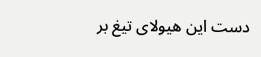دست این هیولای تیغ بر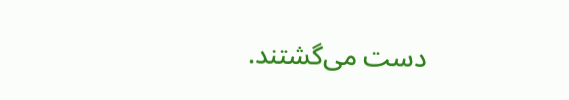دست می‌گشتند.